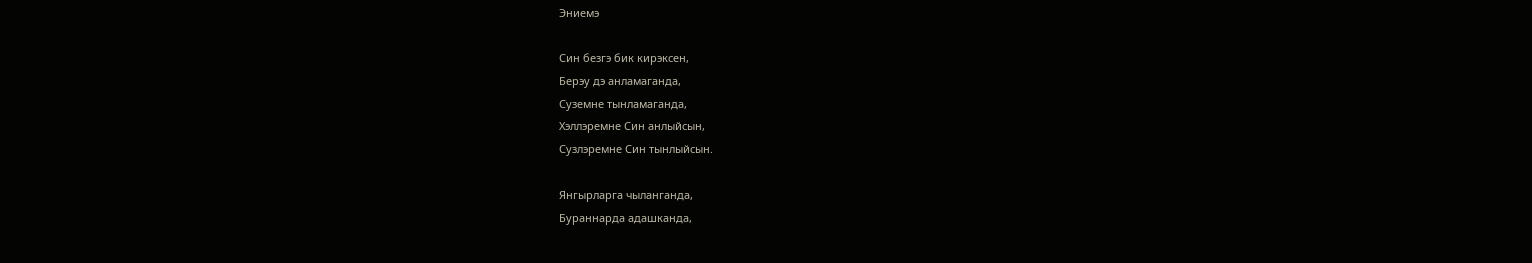Эниемэ

Син безгэ бик кирэксен,
Берэу дэ анламаганда,
Суземне тынламаганда,
Хэллэремне Син анлыйсын,
Сузлэремне Син тынлыйсын.

Янгырларга чыланганда,
Бураннарда адашканда,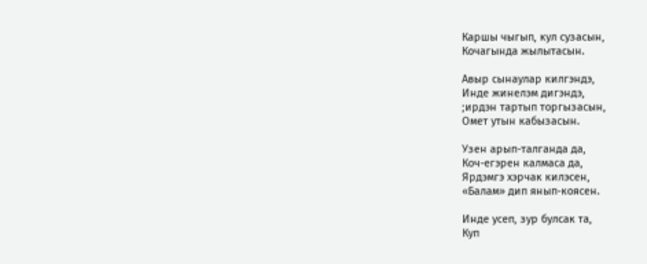Каршы чыгып, кул сузасын,
Кочагында жылытасын.

Авыр сынаулар килгэндэ,
Инде жинелэм дигэндэ,
;ирдэн тартып торгызасын,
Омет утын кабызасын.

Узен арып-талганда да,
Коч-егэрен калмаса да,
Ярдэмгэ хэрчак килэсен,
«Балам» дип янып-коясен.

Инде усеп, зур булсак та,
Куп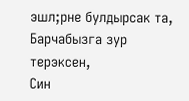эшл;рне булдырсак та,
Барчабызга зур терэксен,
Син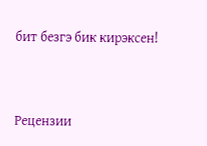бит безгэ бик кирэксен!


Рецензии